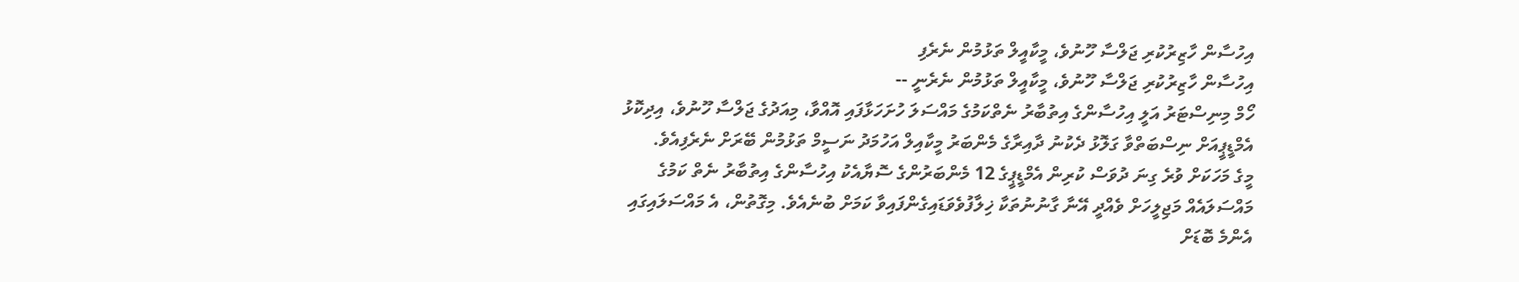އިހުސާން ހާޒިރުކުރި ޖަލްސާ ހޫނުވެ، މީކާއީލް ތަޅުމުން ނެރެފި
އިހުސާން ހާޒިރުކުރި ޖަލްސާ ހޫނުވެ، މީކާއީލް ތަޅުމުން ނެރެނީ --
ހޯމް މިނިސްޓަރު އަލީ އިހުސާންގެ އިތުބާރު ނެތްކަމުގެ މައްސަލަ ހުށަހަޅާފައި އޮއްވާ، މިއަދުގެ ޖަލްސާ ހޫނުވެ، އިދިކޮޅު އެމްޑީޕީއަށް ނިސްބަތްވާ ގަލޮޅު ދެކުނު ދާއިރާގެ މެންބަރު މީކާއިލް އަހުމަދު ނަސީމް ތަޅުމުން ބޭރަށް ނެރެފިއެވެ.
މީގެ މަހަކަށް ވުރެ ގިނަ ދުވަސް ކުރިން އެމްޑީޕީގެ 12 މެންބަރުންގެ ސޮޔާއެކު އިހުސާންގެ އިތުބާރު ނެތް ކަމުގެ މައްސަލައެއް މަޖިލީހަށް ވެއްދީ އޭނާ ގާނުނުތަކާ ޚިލާފުވެވަޑައިގެންފައިވާ ކަމަށް ބުނެއެވެ. މިގޮތުން، އެ މައްސަލައިގައި އެންމެ ބޮޑަށް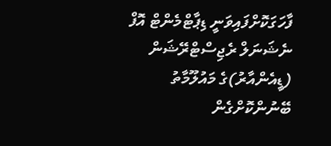ފާހަގަކޮށްފައިވަނީ ޑިޕާޓްމެންޓް އޮފް ނެޝަނަލް ރެޖިސްޓްރޭޝަން (ޑީއެންއާރު)ގެ މައުލޫމާތު ބޭނުންކޮށްގެން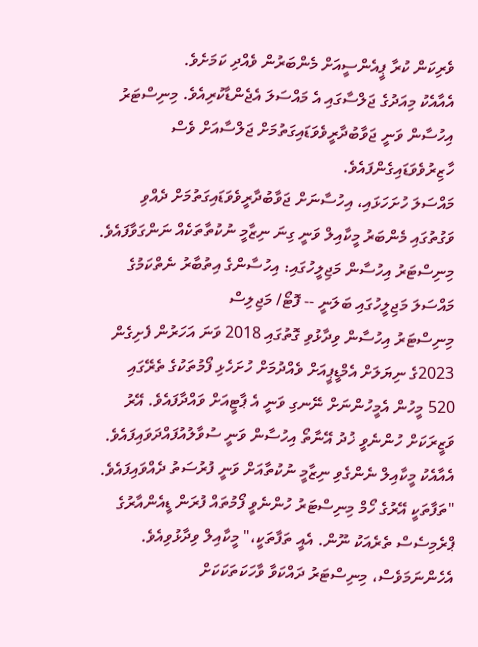ވެރިކަން ކުރާ ޕީއެންސީއަށް މެންބަރުން ވެއްދި ކަމަށެވެ.
އެއާއެކު މިއަދުގެ ޖަލްސާގައި އެ މައްސަލަ އެޖެންޑާކުރިއެވެ. މިނިސްޓަރު އިހުސާން ވަނީ ޖަވާބުދާރީވެވަޑައިގަތުމަށް ޖަލްސާއަށް ވެސް ހާޒިރުވެވަޑައިގެންފައެވެ.
މައްސަލަ ހުށަހަޅައި، އިހުސާނަށް ޖަވާބުދާރީވެވަޑައިގަތުމަށް ދެއްވި ވަގުތުގައި މެންބަރު މީކާއިލް ވަނީ ގިނަ ނިޒާމީ ނުކުތާތަކެއް ނަންގަވާފައެވެ.
މިނިސްޓަރު އިހުސާން މަޖިލީހުގައި: އިހުސާންގެ އިތުބާރު ނެތްކަމުގެ މައްސަލަ މަޖިލީހުގައި ބަލަނީ -- ފޮޓޯ/ މަޖިލިސް
މިނިސްޓަރު އިހުސާން ވިދާޅުވި ގޮތުގައި 2018 ވަނަ އަހަރުން ފެށިގެން 2023ގެ ނިޔަލަށް އެމްޑީޕީއަށް ވެއްދުމަށް ހުށަހެޅި ފޯމުތަކުގެ ތެރޭގައި 520 މީހުން އެމީހުންނަށް ނޭނގި ވަނީ އެ ޕާޓީއަށް ވައްދާފައެވެ. އޭރު ވަޒީރަކަށް ހުންނެވީ ޚުދު އޭނާތޯ އިހުސާން ވަނީ ސުވާލުއުފައްދަވައިފައެވެ.
އެއާއެކު މީކާއިލް ނެންގެވި ނިޒާމީ ނުކުތާއަށް ވަނީ ފުރުސަތު ދެއްވައިފައެވެ.
"ތަފާތަކީ އޭރުގެ ހޯމް މިނިސްޓަރު ހުންނެވީ ފޯމުތައް ފުރަން ޑީއެންއާރުގެ ޕްރެމިސެސް ތެރެއަކު ނޫން. އެއީ ތަފާތަކީ،" މީކާއިލް ވިދާޅުވިއެވެ.
އެހެންނަމަވެސް، މިނިސްޓަރު ދައްކަވާ ވާހަކަތަކަކަށް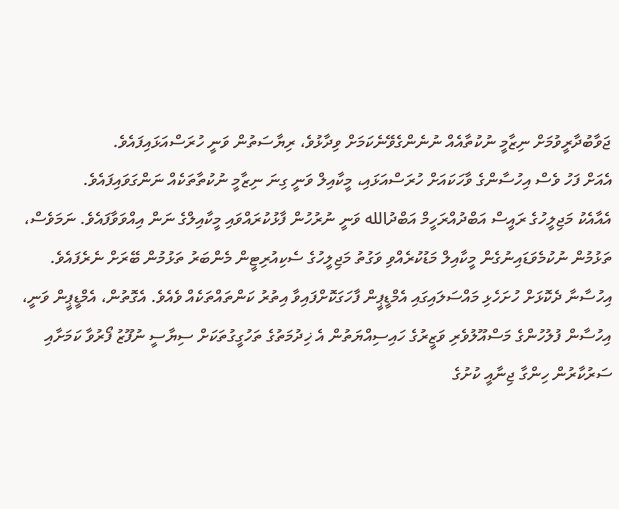ޖަވާބުދާރީވުމަށް ނިޒާމީ ނުކުތާއެއް ނުނެންގެވޭނެކަމަށް ވިދާޅުވެ، ރިޔާސަތުން ވަނީ ހުރަސްއަޅައިފައެވެ.
އެއަށް ފަހު ވެސް އިހުސާންގެ ވާހަކައަށް ހުރަސްއަޅައި، މީކާއިލް ވަނީ ގިނަ ނިޒާމީ ނުކުތާތަކެއް ނަންގަވައިފައެވެ.
އެއާއެކު މަޖިލީހުގެ ރައީސް އަބްދުއްރަހީމް އަބްދުالله ވަނީ ނުރުހުން ފާޅުކުރައްވައި މީކާއިލްގެ ނަން އިއްވަވާފައެވެ. ނަމަވެސް، ތަޅުމުން ނުކުމެވަޑައިނުގެން މީކާއިލް މަޑުކުރެއްވި ވަގުތު މަޖިލީހުގެ ސެކިއުރިޓީން މެންބަރު ތަޅުމުން ބޭރަށް ނެރެފައެވެ.
އިހުސާނާ ދެކޮޅަށް ހުށަހެޅި މައްސަލައިގައި އެމްޑީޕީން ފާހަގަކޮށްފައިވާ އިތުރު ކަންތައްތަކެއް ވެއެވެ. އެގޮތުން، އެމްޑީޕީން ވަނީ، އިހުސާން ފުލުހުންގެ މަސްއޫލުވެރި ވަޒީރުގެ ހައިސިއްޔަތުން އެ ޚިދުމަތުގެ ތަހުގީގުތަކަށް ސިޔާސީ ނުފޫޒު ފޯރުވާ ކަމަށާއި ސަރުކާރުން ހިންގާ ޖިނާއީ ކުށުގެ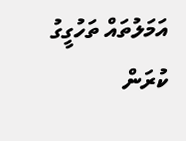އަމަލުތައް ތަހުގީގު ކުރަން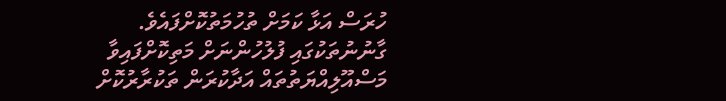ހުރަސް އަޅާ ކަމަށް ތުހުމަތުކޮށްފައެވެ.
ގާނުނުތަކުގައި ފުލުހުންނަށް މަތިކޮށްފައިވާ މަސްއޫލިއްޔަތުތައް އަދާކުރަން ތަކުރާރުކޮށް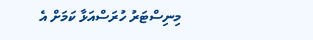މިނިސްޓަރު ހުރަސްއަޅާ ކަމަށް އެ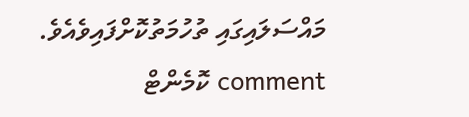މައްސަލައިގައި ތުހުމަތުކޮށްފައިވެއެވެ.
comment ކޮމެންޓް